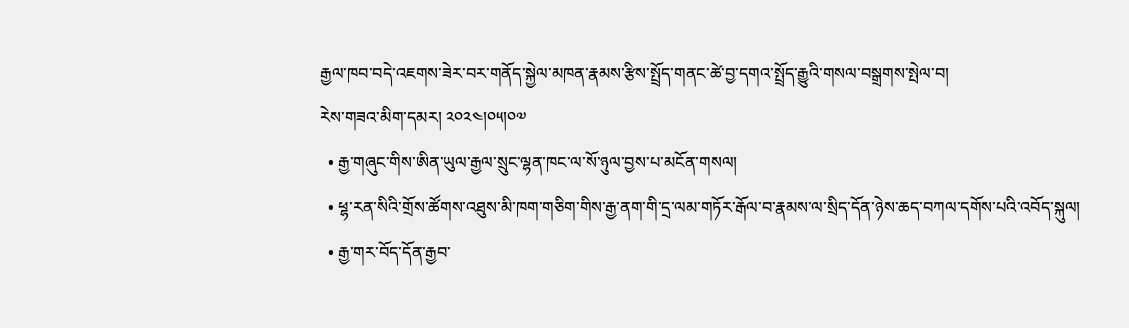རྒྱལ་ཁབ་བདེ་འཇགས་ཟེར་བར་གནོད་སྐྱེལ་མཁན་རྣམས་རྩིས་སྤྲོད་གནང་ཚེ་བྱ་དགའ་སྤྲོད་རྒྱུའི་གསལ་བསྒྲགས་སྤེལ་བ།
རེས་གཟའ་མིག་དམར། ༢༠༢༤།༠༥།༠༧
  • རྒྱ་གཞུང་གིས་ཨིན་ཡུལ་རྒྱལ་སྲུང་ལྷན་ཁང་ལ་སོ་ཉུལ་བྱས་པ་མངོན་གསལ།
  • ཕྷ་རན་སིའི་གྲོས་ཚོགས་འཐུས་མི་ཁག་གཅིག་གིས་རྒྱ་ནག་གི་དྲ་ལམ་གཏོར་རྒོལ་བ་རྣམས་ལ་སྲིད་དོན་ཉེས་ཆད་བཀལ་དགོས་པའི་འབོད་སྐུལ།
  • རྒྱ་གར་བོད་དོན་རྒྱབ་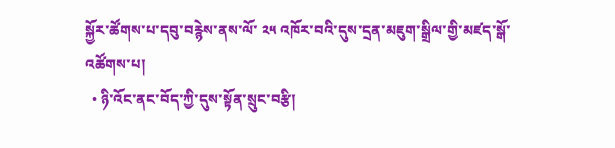སྐྱོར་ཚོགས་པ་དབུ་བརྙེས་ནས་ལོ་ ༢༥ འཁོར་བའི་དུས་དྲན་མཇུག་སྒྲིལ་གྱི་མཛད་སྒོ་འཚོགས་པ།
  • ཉི་འོང་ནང་བོད་ཀྱི་དུས་སྟོན་སྲུང་བརྩི།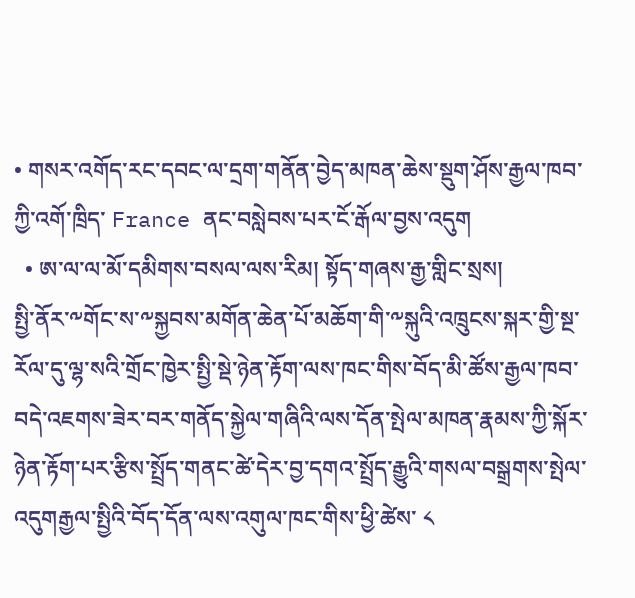• གསར་འགོད་རང་དབང་ལ་དྲག་གནོན་བྱེད་མཁན་ཆེས་སྡུག་ཤོས་རྒྱལ་ཁབ་ཀྱི་འགོ་ཁྲིད་ France ནང་བསླེབས་པར་ངོ་རྒོལ་བྱས་འདུག
  • ཨ་ལ་ལ་མོ་དམིགས་བསལ་ལས་རིམ། སྟོད་གཞས་རྒྱ་གླིང་སྲས།
སྤྱི་ནོར་༸གོང་ས་༸སྐྱབས་མགོན་ཆེན་པོ་མཆོག་གི་༸སྐུའི་འཁྲུངས་སྐར་གྱི་སྔ་རོལ་དུ་ལྷ་སའི་གྲོང་ཁྱེར་སྤྱི་སྡེ་ཉེན་རྟོག་ལས་ཁང་གིས་བོད་མི་ཚོས་རྒྱལ་ཁབ་བདེ་འཇགས་ཟེར་བར་གནོད་སྐྱེལ་གཞིའི་ལས་དོན་སྤེལ་མཁན་རྣམས་ཀྱི་སྐོར་ཉེན་རྟོག་པར་རྩིས་སྤྲོད་གནང་ཚེ་དེར་བྱ་དགའ་སྤྲོད་རྒྱུའི་གསལ་བསྒྲགས་སྤེལ་འདུགརྒྱལ་སྤྱིའི་བོད་དོན་ལས་འགུལ་ཁང་གིས་ཕྱི་ཚེས་ ༨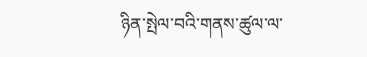ཉིན་སྤེལ་བའི་གནས་ཚུལ་ལ་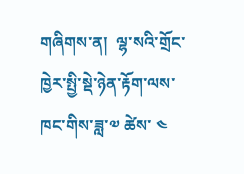གཞིགས་ན།  ལྷ་སའི་གྲོང་ཁྱེར་སྤྱི་སྡེ་ཉེན་རྟོག་ལས་ཁང་གིས་ཟླ་༧ ཚེས་ ༤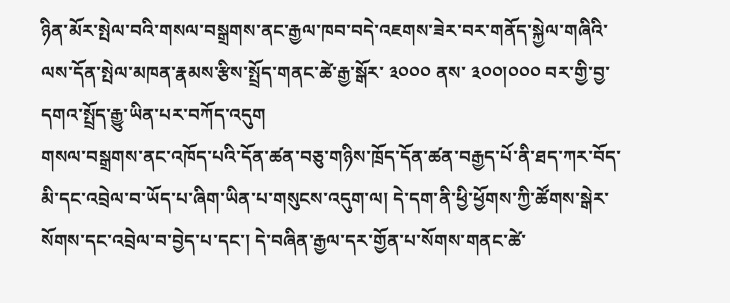ཉིན་མོར་སྤེལ་བའི་གསལ་བསྒྲགས་ནང་རྒྱལ་ཁབ་བདེ་འཇགས་ཟེར་བར་གནོད་སྐྱེལ་གཞིའི་ལས་དོན་སྤེལ་མཁན་རྣམས་རྩིས་སྤྲོད་གནང་ཚེ་རྒྱ་སྒོར་ ༣༠༠༠ ནས་ ༣༠༠།༠༠༠ བར་གྱི་བྱ་དགའ་སྤྲོད་རྒྱུ་ཡིན་པར་བཀོད་འདུག
གསལ་བསྒྲགས་ནང་འཁོད་པའི་དོན་ཚན་བཅུ་གཉིས་ཁྲོད་དོན་ཚན་བརྒྱད་པོ་ནི་ཐད་ཀར་བོད་མི་དང་འབྲེལ་བ་ཡོད་པ་ཞིག་ཡིན་པ་གསུངས་འདུག་ལ། དེ་དག་ནི་ཕྱི་ཕྱོགས་ཀྱི་ཚོགས་སྒེར་སོགས་དང་འབྲེལ་བ་བྱེད་པ་དང་། དེ་བཞིན་རྒྱལ་དར་གྱོན་པ་སོགས་གནང་ཚེ་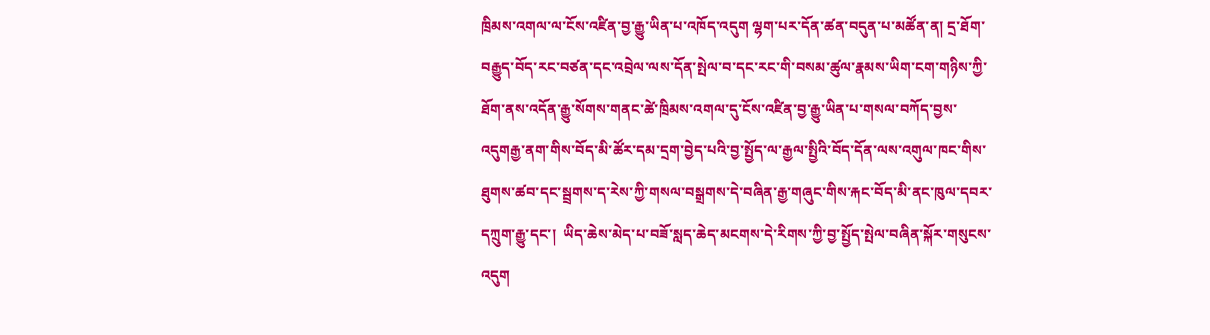ཁྲིམས་འགལ་ལ་ངོས་འཛིན་བྱ་རྒྱུ་ཡིན་པ་འཁོད་འདུག ལྷག་པར་དོན་ཚན་བདུན་པ་མཚོན་ན། དྲ་ཐོག་བརྒྱུད་བོད་རང་བཙན་དང་འབྲེལ་ལས་དོན་སྤེལ་བ་དང་རང་གི་བསམ་ཚུལ་རྣམས་ཡིག་ངག་གཉིས་ཀྱི་ཐོག་ནས་འདོན་རྒྱུ་སོགས་གནང་ཚེ་ཁྲིམས་འགལ་དུ་ངོས་འཛིན་བྱ་རྒྱུ་ཡིན་པ་གསལ་བཀོད་བྱས་འདུགརྒྱ་ནག་གིས་བོད་མི་ཚོར་དམ་དྲག་བྱེད་པའི་བྱ་སྤྱོད་ལ་རྒྱལ་སྤྱིའི་བོད་དོན་ལས་འགུལ་ཁང་གིས་ཐུགས་ཚབ་དང་སྦྲགས་ད་རེས་ཀྱི་གསལ་བསྒྲགས་དེ་བཞིན་རྒྱ་གཞུང་གིས་རྐང་བོད་མི་ནང་ཁུལ་དབར་དཀྲུག་རྒྱུ་དང་།  ཡིད་ཆེས་མེད་པ་བཟོ་སླད་ཆེད་མངགས་དེ་རིགས་ཀྱི་བྱ་སྤྱོད་སྤེལ་བཞིན་སྐོར་གསུངས་འདུག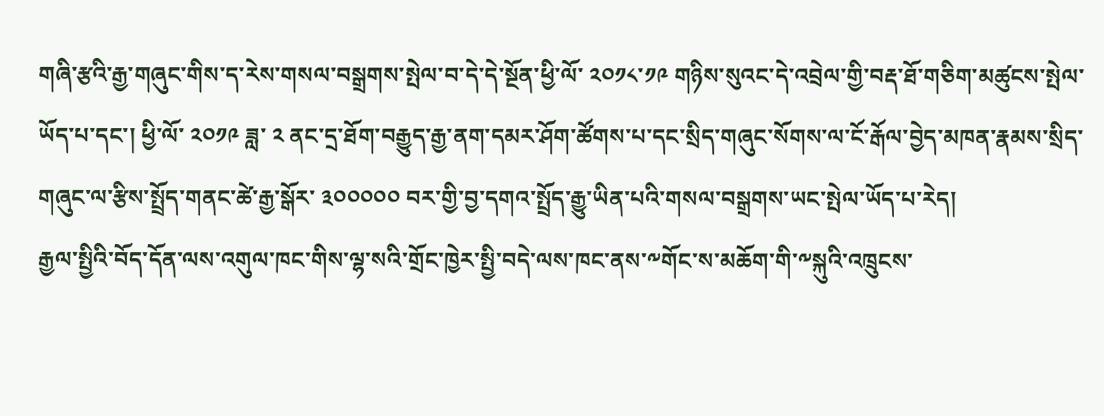གཞི་རྩའི་རྒྱ་གཞུང་གིས་ད་རེས་གསལ་བསྒྲགས་སྤེལ་བ་དེ་དེ་སྔོན་ཕྱི་ལོ་ ༢༠༡༨་༡༩ གཉིས་སུའང་དེ་འབྲེལ་གྱི་བརྡ་ཐོ་གཅིག་མཚུངས་སྤེལ་ཡོད་པ་དང་། ཕྱི་ལོ་ ༢༠༡༩ ཟླ་ ༢ ནང་དྲ་ཐོག་བརྒྱུད་རྒྱ་ནག་དམར་ཤོག་ཚོགས་པ་དང་སྲིད་གཞུང་སོགས་ལ་ངོ་རྒོལ་བྱེད་མཁན་རྣམས་སྲིད་གཞུང་ལ་རྩིས་སྤྲོད་གནང་ཚེ་རྒྱ་སྒོར་ ༣༠༠༠༠༠ བར་གྱི་བྱ་དགའ་སྤྲོད་རྒྱུ་ཡིན་པའི་གསལ་བསྒྲགས་ཡང་སྤེལ་ཡོད་པ་རེད།
རྒྱལ་སྤྱིའི་བོད་དོན་ལས་འགུལ་ཁང་གིས་ལྷ་སའི་གྲོང་ཁྱེར་སྤྱི་བདེ་ལས་ཁང་ནས་༸གོང་ས་མཆོག་གི་༸སྐུའི་འཁྲུངས་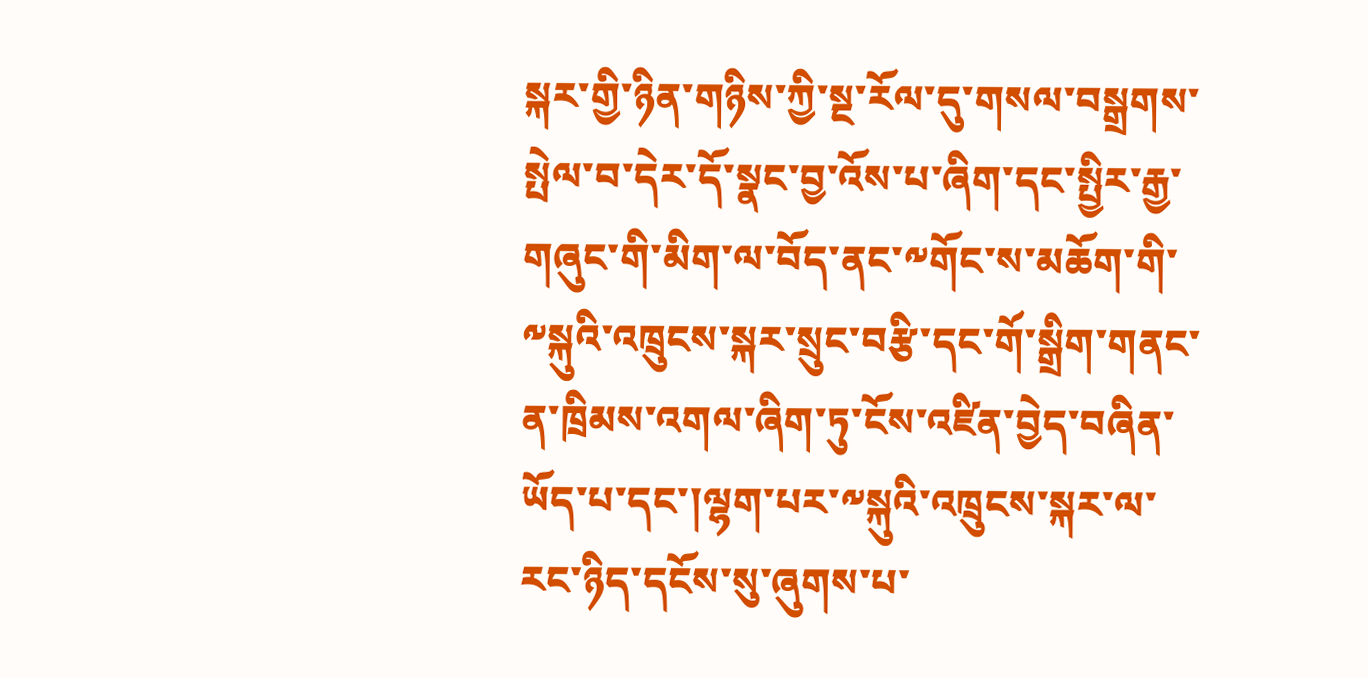སྐར་གྱི་ཉིན་གཉིས་ཀྱི་སྔ་རོལ་དུ་གསལ་བསྒྲགས་སྤེལ་བ་དེར་དོ་སྣང་བྱ་འོས་པ་ཞིག་དང་སྤྱིར་རྒྱ་གཞུང་གི་མིག་ལ་བོད་ནང་༸གོང་ས་མཆོག་གི་༸སྐུའི་འཁྲུངས་སྐར་སྲུང་བརྩི་དང་གོ་སྒྲིག་གནང་ན་ཁྲིམས་འགལ་ཞིག་ཏུ་ངོས་འཛིན་བྱེད་བཞིན་ཡོད་པ་དང་།ལྷག་པར་༸སྐུའི་འཁྲུངས་སྐར་ལ་རང་ཉིད་དངོས་སུ་ཞུགས་པ་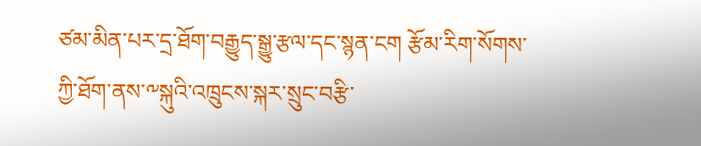ཙམ་མིན་པར་དྲ་ཐོག་བརྒྱུད་སྒྱུ་རྩལ་དང་སྙན་ངག རྩོམ་རིག་སོགས་ཀྱི་ཐོག་ནས་༸སྐུའི་འཁྲུངས་སྐར་སྲུང་བརྩི་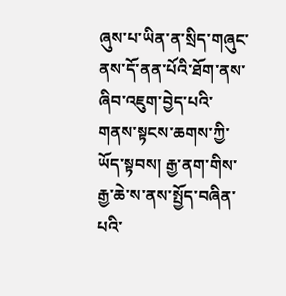ཞུས་པ་ཡིན་ན་སྲིད་གཞུང་ནས་དོ་ནན་པོའི་ཐོག་ནས་ཞིབ་འཇུག་བྱེད་པའི་གནས་སྟངས་ཆགས་ཀྱི་ཡོད་སྟབས། རྒྱ་ནག་གིས་རྒྱ་ཆེ་ས་ནས་སྤྱོད་བཞིན་པའི་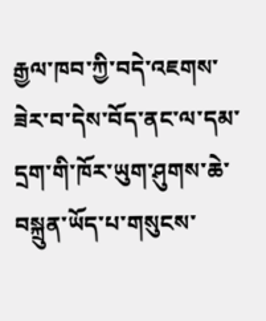རྒྱལ་ཁབ་ཀྱི་བདེ་འཇགས་ཟེར་བ་དེས་བོད་ནང་ལ་དམ་དྲག་གི་ཁོར་ཡུག་ཤུགས་ཆེ་བསྐྲུན་ཡོད་པ་གསུངས་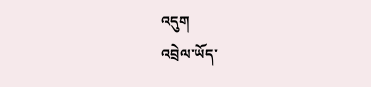འདུག
འབྲེལ་ཡོད་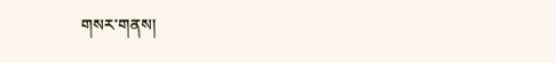གསར་གནས།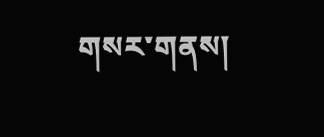གསར་གནས།